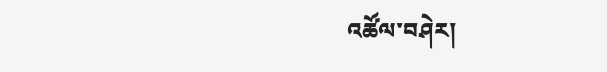འཚོལ་བཤེར།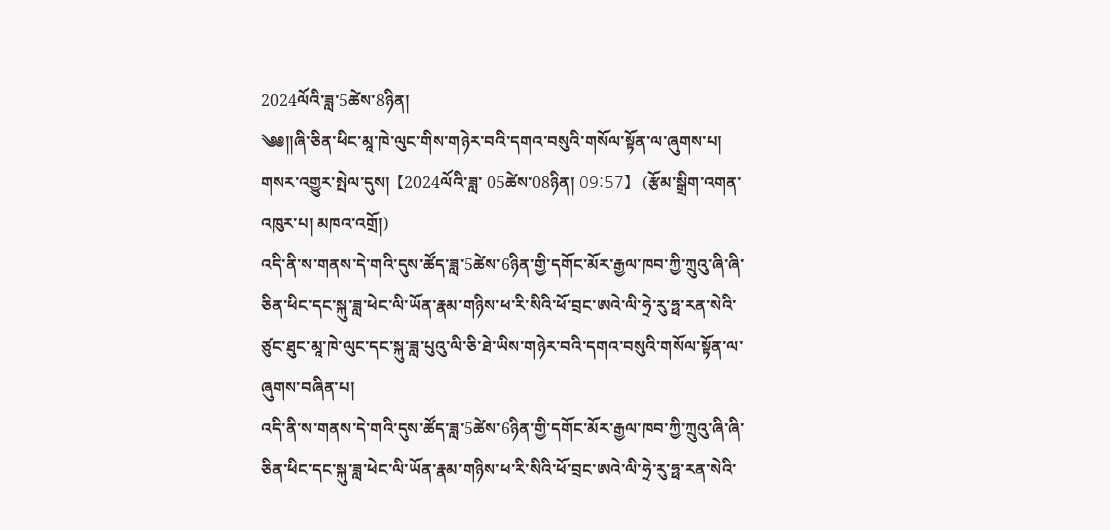2024ལོའི་ཟླ་5ཚེས་8ཉིན།
༄༅།།ཞི་ཅིན་ཕིང་མཱ་ཁེ་ལུང་གིས་གཉེར་བའི་དགའ་བསུའི་གསོལ་སྟོན་ལ་ཞུགས་པ།
གསར་འགྱུར་སྤེལ་དུས།  【2024ལོའི་ཟླ་ 05ཚེས་08ཉིན། 09:57】   (རྩོམ་སྒྲིག་འགན་འཁུར་པ། མཁའ་འགྲོ།)
འདི་ནི་ས་གནས་དེ་གའི་དུས་ཚོད་ཟླ་5ཚེས་6ཉིན་གྱི་དགོང་མོར་རྒྱལ་ཁབ་ཀྱི་ཀྲུའུ་ཞི་ཞི་ཅིན་ཕིང་དང་སྐུ་ཟླ་ཕེང་ལི་ཡོན་རྣམ་གཉིས་ཕ་རི་སིའི་ཕོ་བྲང་ཨའེ་ལི་ཧྲེ་རུ་ཧྥ་རན་སེའི་ཙུང་ཐུང་མཱ་ཁེ་ལུང་དང་སྐུ་ཟླ་པུའུ་ལི་ཅི་ཐེ་ཡིས་གཉེར་བའི་དགའ་བསུའི་གསོལ་སྟོན་ལ་ཞུགས་བཞིན་པ།
འདི་ནི་ས་གནས་དེ་གའི་དུས་ཚོད་ཟླ་5ཚེས་6ཉིན་གྱི་དགོང་མོར་རྒྱལ་ཁབ་ཀྱི་ཀྲུའུ་ཞི་ཞི་ཅིན་ཕིང་དང་སྐུ་ཟླ་ཕེང་ལི་ཡོན་རྣམ་གཉིས་ཕ་རི་སིའི་ཕོ་བྲང་ཨའེ་ལི་ཧྲེ་རུ་ཧྥ་རན་སེའི་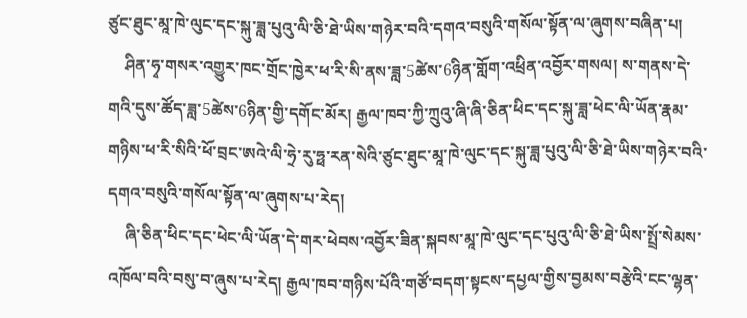ཙུང་ཐུང་མཱ་ཁེ་ལུང་དང་སྐུ་ཟླ་པུའུ་ལི་ཅི་ཐེ་ཡིས་གཉེར་བའི་དགའ་བསུའི་གསོལ་སྟོན་ལ་ཞུགས་བཞིན་པ།
    ཤིན་ཧྭ་གསར་འགྱུར་ཁང་གྲོང་ཁྱེར་ཕ་རི་སི་ནས་ཟླ་5ཚེས་6ཉིན་གློག་འཕྲིན་འབྱོར་གསལ། ས་གནས་དེ་གའི་དུས་ཚོད་ཟླ་5ཚེས་6ཉིན་གྱི་དགོང་མོར། རྒྱལ་ཁབ་ཀྱི་ཀྲུའུ་ཞི་ཞི་ཅིན་ཕིང་དང་སྐུ་ཟླ་ཕེང་ལི་ཡོན་རྣམ་གཉིས་ཕ་རི་སིའི་ཕོ་བྲང་ཨའེ་ལི་ཧྲེ་རུ་ཧྥ་རན་སེའི་ཙུང་ཐུང་མཱ་ཁེ་ལུང་དང་སྐུ་ཟླ་པུའུ་ལི་ཅི་ཐེ་ཡིས་གཉེར་བའི་དགའ་བསུའི་གསོལ་སྟོན་ལ་ཞུགས་པ་རེད།
    ཞི་ཅིན་ཕིང་དང་ཕེང་ལི་ཡོན་དེ་གར་ཕེབས་འབྱོར་ཟིན་སྐབས་མཱ་ཁེ་ལུང་དང་པུའུ་ལི་ཅི་ཐེ་ཡིས་སྤྲོ་སེམས་འཁོལ་བའི་བསུ་བ་ཞུས་པ་རེད། རྒྱལ་ཁབ་གཉིས་པོའི་གཙོ་བདག་སྟངས་དཔྱལ་གྱིས་བྱམས་བརྩེའི་ངང་ལྷན་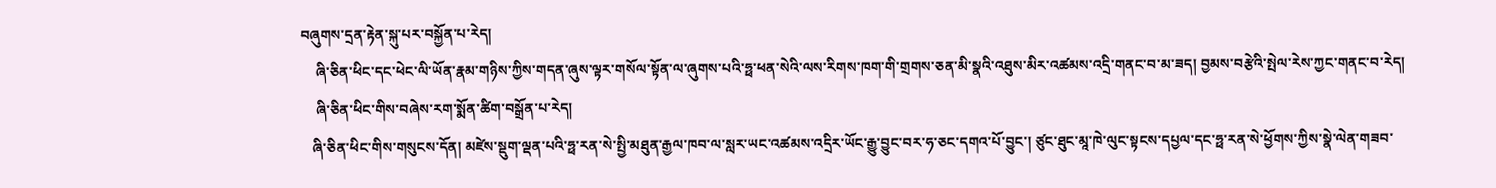བཞུགས་དྲན་རྟེན་སྐུ་པར་བསྐྱོན་པ་རེད།
    ཞི་ཅིན་ཕིང་དང་ཕེང་ལི་ཡོན་རྣམ་གཉིས་ཀྱིས་གདན་ཞུས་ལྟར་གསོལ་སྟོན་ལ་ཞུགས་པའི་ཧྥ་ཕན་སེའི་ལས་རིགས་ཁག་གི་གྲགས་ཅན་མི་སྣའི་འཐུས་མིར་འཚམས་འདྲི་གནང་བ་མ་ཟད། བྱམས་བརྩེའི་སྤེལ་རེས་ཀྱང་གནང་བ་རེད།
    ཞི་ཅིན་ཕིང་གིས་བཞེས་རག་སྨོན་ཚིག་བསྒྲོན་པ་རེད།
   ཞི་ཅིན་ཕིང་གིས་གསུངས་དོན། མཛེས་སྡུག་ལྡན་པའི་ཧྥ་རན་སེ་སྤྱི་མཐུན་རྒྱལ་ཁབ་ལ་སླར་ཡང་འཚམས་འདྲིར་ཡོང་རྒྱུ་བྱུང་བར་ཧ་ཅང་དགའ་པོ་བྱུང་། ཙུང་ཐུང་མཱ་ཁེ་ལུང་སྟངས་དཔྱལ་དང་ཧྥ་རན་སེ་ཕྱོགས་ཀྱིས་སྣེ་ལེན་གཟབ་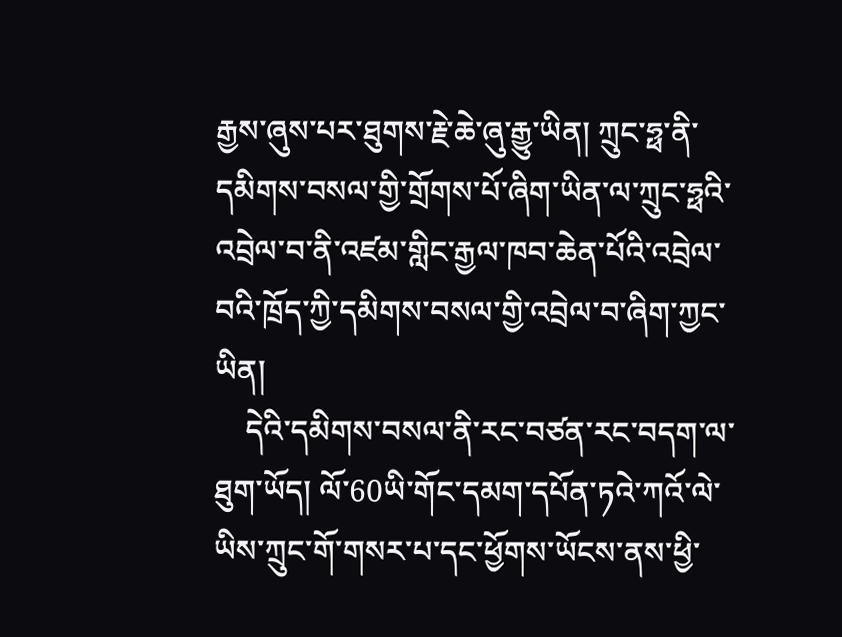རྒྱས་ཞུས་པར་ཐུགས་རྗེ་ཆེ་ཞུ་རྒྱུ་ཡིན། ཀྲུང་ཧྥ་ནི་དམིགས་བསལ་གྱི་གྲོགས་པོ་ཞིག་ཡིན་ལ་ཀྲུང་ཧྥའི་འབྲེལ་བ་ནི་འཛམ་གླིང་རྒྱལ་ཁབ་ཆེན་པོའི་འབྲེལ་བའི་ཁྲོད་ཀྱི་དམིགས་བསལ་གྱི་འབྲེལ་བ་ཞིག་ཀྱང་ཡིན།
    དེའི་དམིགས་བསལ་ནི་རང་བཙན་རང་བདག་ལ་ཐུག་ཡོད། ལོ་60ཡི་གོང་དམག་དཔོན་ཏའེ་ཀའོ་ལེ་ཡིས་ཀྲུང་གོ་གསར་པ་དང་ཕྱོགས་ཡོངས་ནས་ཕྱི་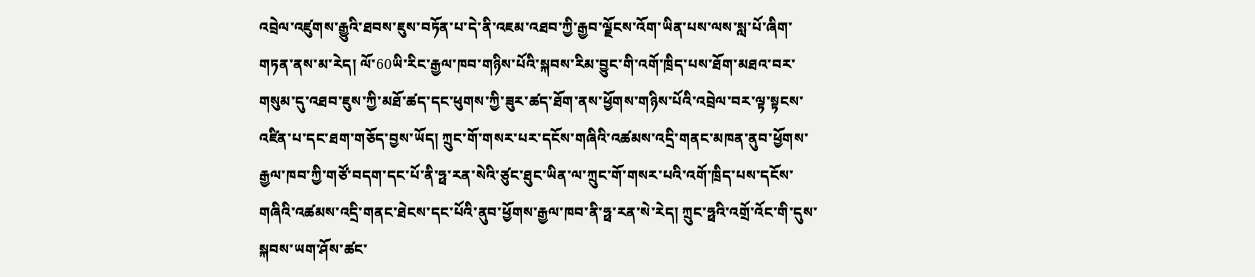འབྲེལ་འཛུགས་རྒྱུའི་ཐབས་ཇུས་བཏོན་པ་དེ་ནི་འཇམ་འཐབ་ཀྱི་རྒྱབ་ལྗོངས་འོག་ཡིན་པས་ལས་སླ་པོ་ཞིག་གཏན་ནས་མ་རེད། ལོ་60ཡི་རིང་རྒྱལ་ཁབ་གཉིས་པོའི་སྐབས་རིམ་བྱུང་གི་འགོ་ཁྲིད་པས་ཐོག་མཐའ་བར་གསུམ་དུ་འཐབ་ཇུས་ཀྱི་མཐོ་ཚད་དང་ཕུགས་ཀྱི་ཟུར་ཚད་ཐོག་ནས་ཕྱོགས་གཉིས་པོའི་འབྲེལ་བར་ལྟ་སྟངས་འཛིན་པ་དང་ཐག་གཅོད་བྱས་ཡོད། ཀྲུང་གོ་གསར་པར་དངོས་གཞིའི་འཚམས་འདྲི་གནང་མཁན་ནུབ་ཕྱོགས་རྒྱལ་ཁབ་ཀྱི་གཙོ་བདག་དང་པོ་ནི་ཧྥ་རན་སེའི་ཙུང་ཐུང་ཡིན་ལ་ཀྲུང་གོ་གསར་པའི་འགོ་ཁྲིད་པས་དངོས་གཞིའི་འཚམས་འདྲི་གནང་ཐེངས་དང་པོའི་ནུབ་ཕྱོགས་རྒྱལ་ཁབ་ནི་ཧྥ་རན་སེ་རེད། ཀྲུང་ཧྥའི་འགྲོ་འོང་གི་དུས་སྐབས་ཡག་ཤོས་ཚང་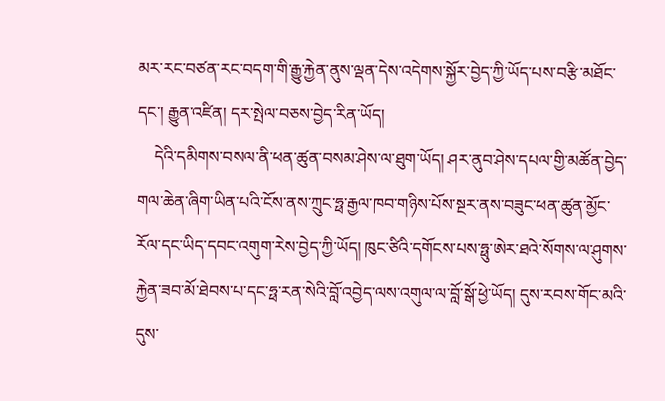མར་རང་བཙན་རང་བདག་གི་རྒྱུ་རྐྱེན་ནུས་ལྡན་དེས་འདེགས་སྐྱོར་བྱེད་ཀྱི་ཡོད་པས་བརྩི་མཐོང་དང་། རྒྱུན་འཛིན། དར་སྤེལ་བཅས་བྱེད་རིན་ཡོད།
    དེའི་དམིགས་བསལ་ནི་ཕན་ཚུན་བསམ་ཤེས་ལ་ཐུག་ཡོད། ཤར་ནུབ་ཤེས་དཔལ་གྱི་མཚོན་བྱེད་གལ་ཆེན་ཞིག་ཡིན་པའི་ངོས་ནས་ཀྲུང་ཧྥ་རྒྱལ་ཁབ་གཉིས་པོས་སྔར་ནས་བཟུང་ཕན་ཚུན་མྱོང་རོལ་དང་ཡིད་དབང་འགུག་རེས་བྱེད་ཀྱི་ཡོད། ཁུང་ཙིའི་དགོངས་པས་ཧྥུ་ཨེར་ཐའེ་སོགས་ལ་ཤུགས་རྐྱེན་ཟབ་མོ་ཐེབས་པ་དང་ཧྥ་རན་སེའི་བློ་འབྱེད་ལས་འགུལ་ལ་བློ་སྒོ་ཕྱེ་ཡོད། དུས་རབས་གོང་མའི་དུས་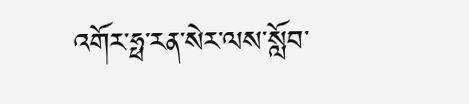འགོར་ཧྥ་རན་སེར་ལས་སློབ་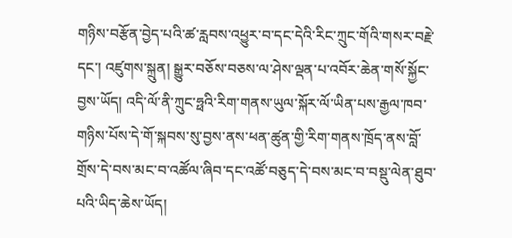གཉིས་བརྩོན་བྱེད་པའི་ཚ་རླབས་འཕྱུར་བ་དང་དེའི་རིང་ཀྲུང་གོའི་གསར་བརྗེ་དང་། འཛུགས་སྐྲུན། སྒྱུར་བཅོས་བཅས་ལ་ཤེས་ལྡན་པ་འབོར་ཆེན་གསོ་སྐྱོང་བྱས་ཡོད། འདི་ལོ་ནི་ཀྲུང་ཧྥའི་རིག་གནས་ཡུལ་སྐོར་ལོ་ཡིན་པས་རྒྱལ་ཁབ་གཉིས་པོས་དེ་གོ་སྐབས་སུ་བྱས་ནས་ཕན་ཚུན་གྱི་རིག་གནས་ཁྲོད་ནས་བློ་གྲོས་དེ་བས་མང་བ་འཚོལ་ཞིབ་དང་འཚོ་བཅུད་དེ་བས་མང་བ་བསྡུ་ལེན་ཐུབ་པའི་ཡིད་ཆེས་ཡོད།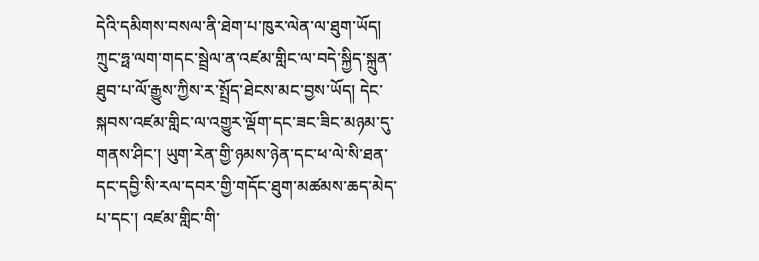དེའི་དམིགས་བསལ་ནི་ཐེག་པ་ཁུར་ལེན་ལ་ཐུག་ཡོད། ཀྲུང་ཧྥ་ལག་གདང་སྦྲེལ་ན་འཛམ་གླིང་ལ་བདེ་སྐྱིད་སྐྲུན་ཐུབ་པ་ལོ་རྒྱུས་ཀྱིས་ར་སྤྲོད་ཐེངས་མང་བྱས་ཡོད། དེང་སྐབས་འཛམ་གླིང་ལ་འགྱུར་ལྡོག་དང་ཟང་ཟིང་མཉམ་དུ་གནས་ཤིང་། ཡུག་རེན་གྱི་ཉམས་ཉེན་དང་ཕ་ལེ་སི་ཐན་དང་དབྱི་སི་རལ་དབར་གྱི་གདོང་ཐུག་མཚམས་ཆད་མེད་པ་དང་། འཛམ་གླིང་གི་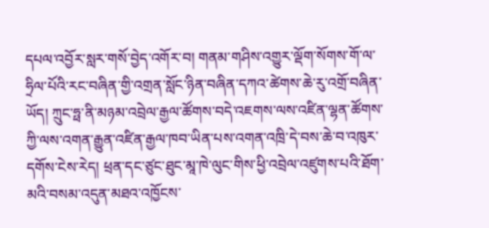དཔལ་འབྱོར་སླར་གསོ་བྱེད་འགོར་བ། གནམ་གཤིས་འགྱུར་ལྡོག་སོགས་གོ་ལ་ཧྲིལ་པོའི་རང་བཞིན་གྱི་འགྲན་སློང་ཉིན་བཞིན་དཀའ་ཚེགས་ཆེ་རུ་འགྲོ་བཞིན་ཡོད། ཀྲུང་ཧྥ་ནི་མཉམ་འབྲེལ་རྒྱལ་ཚོགས་བདེ་འཇགས་ལས་འཛིན་ལྷན་ཚོགས་ཀྱི་ལས་འགན་རྒྱུན་འཛིན་རྒྱལ་ཁབ་ཡིན་པས་འགན་འཁྲི་དེ་བས་ཆེ་བ་འཁུར་དགོས་ངེས་རེད། ཕྲན་དང་ཙུང་ཐུང་མཱ་ཁེ་ལུང་གིས་ཕྱི་འབྲེལ་འཛུགས་པའི་ཐོག་མའི་བསམ་འདུན་མཐའ་འཁྱོངས་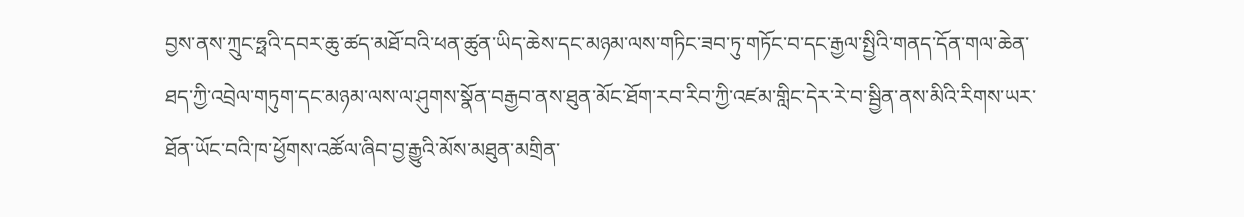བྱས་ནས་ཀྲུང་ཧྥའི་དབར་ཆུ་ཚད་མཐོ་བའི་ཕན་ཚུན་ཡིད་ཆེས་དང་མཉམ་ལས་གཏིང་ཟབ་ཏུ་གཏོང་བ་དང་རྒྱལ་སྤྱིའི་གནད་དོན་གལ་ཆེན་ཐད་ཀྱི་འབྲེལ་གཏུག་དང་མཉམ་ལས་ལ་ཤུགས་སྣོན་བརྒྱབ་ནས་ཐུན་མོང་ཐོག་རབ་རིབ་ཀྱི་འཛམ་གླིང་དེར་རེ་བ་སྦྱིན་ནས་མིའི་རིགས་ཡར་ཐོན་ཡོང་བའི་ཁ་ཕྱོགས་འཚོལ་ཞིབ་བྱ་རྒྱུའི་མོས་མཐུན་མགྲིན་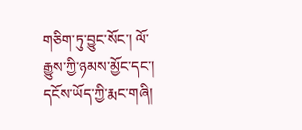གཅིག་ཏུ་བྱུང་སོང་། ལོ་རྒྱུས་ཀྱི་ཉམས་མྱོང་དང་། དངོས་ཡོད་ཀྱི་རྨང་གཞི།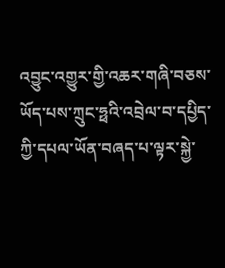འབྱུང་འགྱུར་གྱི་འཆར་གཞི་བཅས་ཡོད་པས་ཀྲུང་ཧྥའི་འབྲེལ་བ་དཔྱིད་ཀྱི་དཔལ་ཡོན་བཞད་པ་ལྟར་སྐྱེ་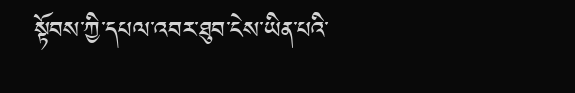སྟོབས་ཀྱི་དཔལ་འབར་ཐུབ་ངེས་ཡིན་པའི་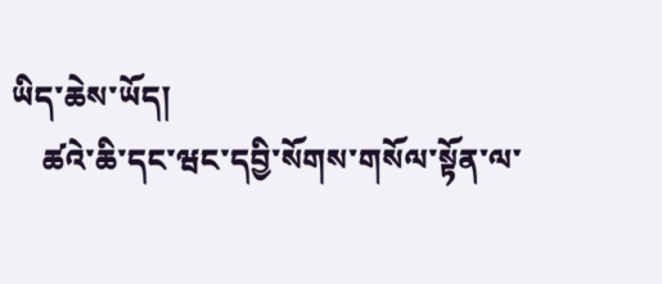ཡིད་ཆེས་ཡོད།
    ཚའེ་ཆི་དང་ཝང་དབྱི་སོགས་གསོལ་སྟོན་ལ་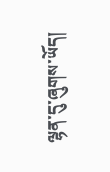ལྷན་དུ་ཞུགས་ཡོད།